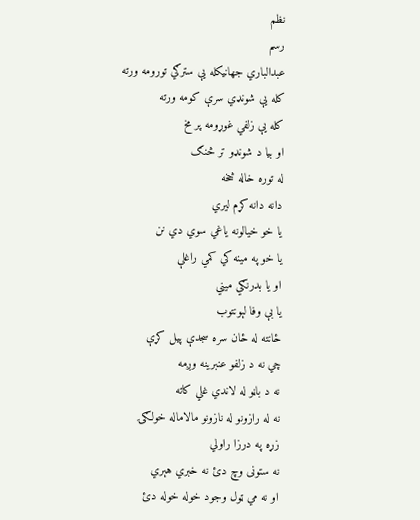نظم
رسم
عبدالباري جهانيکله يې سترګي تورومه ورته
کله يې شونډي سرې کومه ورته
کله يې زلفي غوړومه پر مخ
او بيا د شونډو تر څنګ
له توره خاله څخه
دانه دانه کړم ليري
يا خو خيالونه ياغي سوي دي نن
يا خو په مينه کي کمي راغلې
او يا بدرنګي ميني
يا بې وفا لېونتوب
ځانته له ځان سره سجدې پيل کړې
چي نه د زلفو عنبرينه وږمه
نه د باڼو له لاندي غلي کاته
نه له رازونو له نازونو مالاماله خولګۍ
زړه په درزا راولي
نه ستونى وچ دئ نه خبري هېري
او نه مي ټول وجود خوله خوله دئ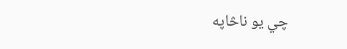چي يو ناڅاپه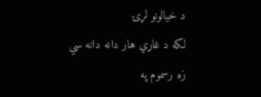د خيالونو لړۍ
لکه د غاړي هار دانه دانه سي
زه رسموم په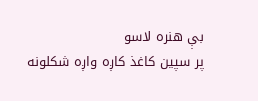بې هنره لاسو
پر سپين کاغذ کاږه واږه شکلونه